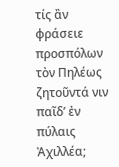τίς ἂν φράσειε προσπόλων τὸν Πηλέως ζητοῦντά νιν παῖδʼ ἐν πύλαις Ἀχιλλέα;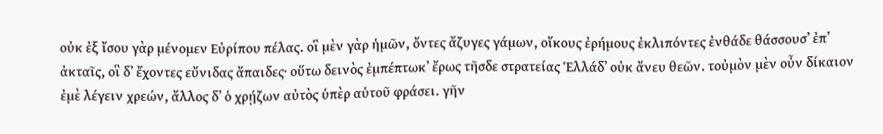οὐκ ἐξ ἴσου γὰρ μένομεν Εὐρίπου πέλας. οἳ μὲν γὰρ ἡμῶν, ὄντες ἄζυγες γάμων, οἴκους ἐρήμους ἐκλιπόντες ἐνθάδε θάσσουσʼ ἐπʼ ἀκταῖς, οἳ δʼ ἔχοντες εὔνιδας ἄπαιδες· οὕτω δεινὸς ἐμπέπτωκʼ ἔρως τῆσδε στρατείας Ἑλλάδʼ οὐκ ἄνευ θεῶν. τοὐμὸν μὲν οὖν δίκαιον ἐμὲ λέγειν χρεών, ἄλλος δʼ ὁ χρῄζων αὐτὸς ὑπὲρ αὑτοῦ φράσει. γῆν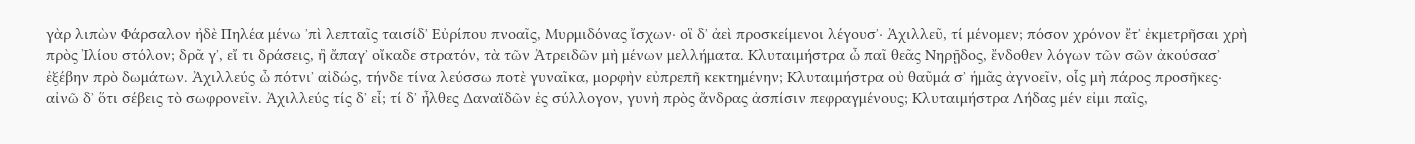γὰρ λιπὼν Φάρσαλον ἠδὲ Πηλέα μένω ʼπὶ λεπταῖς ταισίδʼ Εὐρίπου πνοαῖς, Μυρμιδόνας ἴσχων· οἳ δʼ ἀεὶ προσκείμενοι λέγουσʼ· Ἀχιλλεῦ, τί μένομεν; πόσον χρόνον ἔτʼ ἐκμετρῆσαι χρὴ πρὸς Ἰλίου στόλον; δρᾶ γʼ, εἴ τι δράσεις, ἢ ἄπαγʼ οἴκαδε στρατόν, τὰ τῶν Ἀτρειδῶν μὴ μένων μελλήματα. Κλυταιμήστρα ὦ παῖ θεᾶς Νηρῇδος, ἔνδοθεν λόγων τῶν σῶν ἀκούσασʼ ἐξέβην πρὸ δωμάτων. Ἀχιλλεύς ὦ πότνιʼ αἰδώς, τήνδε τίνα λεύσσω ποτὲ γυναῖκα, μορφὴν εὐπρεπῆ κεκτημένην; Κλυταιμήστρα οὐ θαῦμά σʼ ἡμᾶς ἀγνοεῖν, οἷς μὴ πάρος προσῆκες· αἰνῶ δʼ ὅτι σέβεις τὸ σωφρονεῖν. Ἀχιλλεύς τίς δʼ εἶ; τί δʼ ἦλθες Δαναϊδῶν ἐς σύλλογον, γυνὴ πρὸς ἄνδρας ἀσπίσιν πεφραγμένους; Κλυταιμήστρα Λήδας μέν εἰμι παῖς,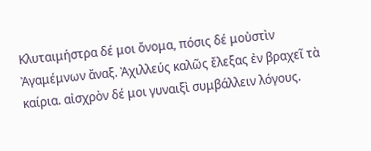Κλυταιμήστρα δέ μοι ὄνομα, πόσις δέ μοὐστὶν Ἀγαμέμνων ἄναξ. Ἀχιλλεύς καλῶς ἔλεξας ἐν βραχεῖ τὰ καίρια. αἰσχρὸν δέ μοι γυναιξὶ συμβάλλειν λόγους.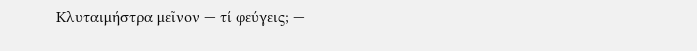Κλυταιμήστρα μεῖνον — τί φεύγεις; —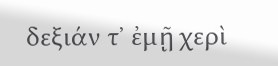δεξιάν τʼ ἐμῇ χερὶ